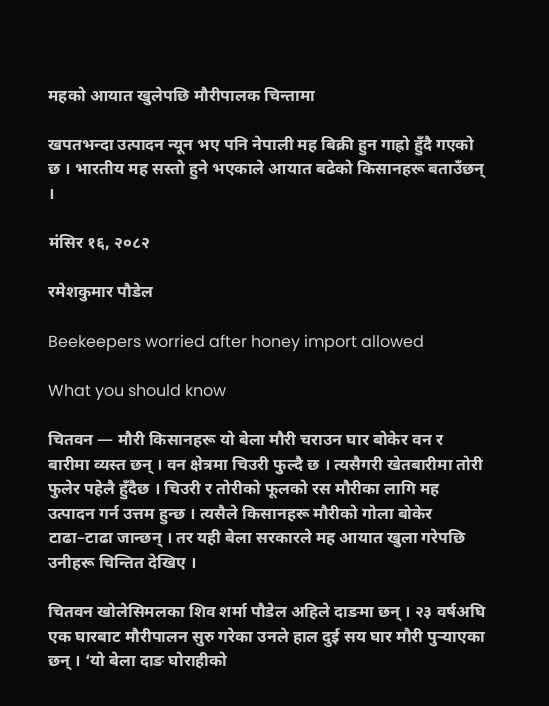महको आयात खुलेपछि मौरीपालक चिन्तामा

खपतभन्दा उत्पादन न्यून भए पनि नेपाली मह बिक्री हुन गाह्रो हुँदै गएको छ । भारतीय मह सस्तो हुने भएकाले आयात बढेको किसानहरू बताउँछन् ।

मंसिर १६, २०८२

रमेशकुमार पौडेल

Beekeepers worried after honey import allowed

What you should know

चितवन — मौरी किसानहरू यो बेला मौरी चराउन घार बोकेर वन र बारीमा व्यस्त छन् । वन क्षेत्रमा चिउरी फुल्दै छ । त्यसैगरी खेतबारीमा तोरी फुलेर पहेलै हुँदैछ । चिउरी र तोरीको फूलको रस मौरीका लागि मह उत्पादन गर्न उत्तम हुन्छ । त्यसैले किसानहरू मौरीको गोला बोकेर टाढा–टाढा जान्छन् । तर यही बेला सरकारले मह आयात खुला गरेपछि उनीहरू चिन्तित देखिए ।

चितवन खोलेसिमलका शिव शर्मा पौडेल अहिले दाङमा छन् । २३ वर्षअघि एक घारबाट मौरीपालन सुरु गरेका उनले हाल दुई सय घार मौरी पुर्‍याएका छन् । ‘यो बेला दाङ घोराहीको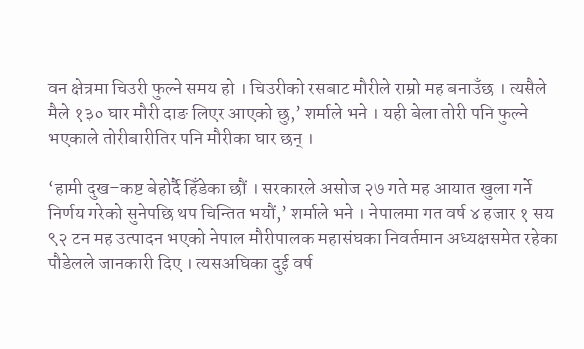वन क्षेत्रमा चिउरी फुल्ने समय हो । चिउरीको रसबाट मौरीले राम्रो मह बनाउँछ । त्यसैले मैले १३० घार मौरी दाङ लिएर आएको छु,’ शर्माले भने । यही बेला तोरी पनि फुल्ने भएकाले तोरीबारीतिर पनि मौरीका घार छन् ।

‘हामी दुख–कष्ट बेहोर्दै हिँडेका छौं । सरकारले असोज २७ गते मह आयात खुला गर्ने निर्णय गरेको सुनेपछि थप चिन्तित भयौं,’ शर्माले भने । नेपालमा गत वर्ष ४ हजार १ सय ९२ टन मह उत्पादन भएको नेपाल मौरीपालक महासंघका निवर्तमान अध्यक्षसमेत रहेका पौडेलले जानकारी दिए । त्यसअघिका दुई वर्ष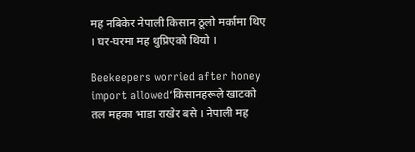मह नबिकेर नेपाली किसान ठूलो मर्कामा थिए । घर-घरमा मह थुप्रिएको थियो ।

Beekeepers worried after honey import allowed‘किसानहरूले खाटको तल महका भाडा राखेर बसे । नेपाली मह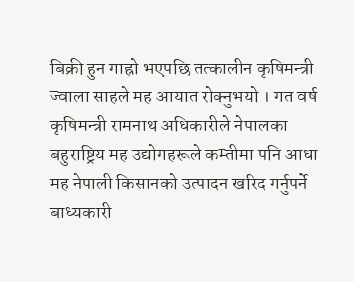बिक्री हुन गाह्रो भएपछि तत्कालीन कृषिमन्त्री ज्वाला साहले मह आयात रोक्नुभयो । गत वर्ष कृषिमन्त्री रामनाथ अधिकारीले नेपालका बहुराष्ट्रिय मह उद्योगहरूले कम्तीमा पनि आधा मह नेपाली किसानको उत्पादन खरिद गर्नुपर्ने बाध्यकारी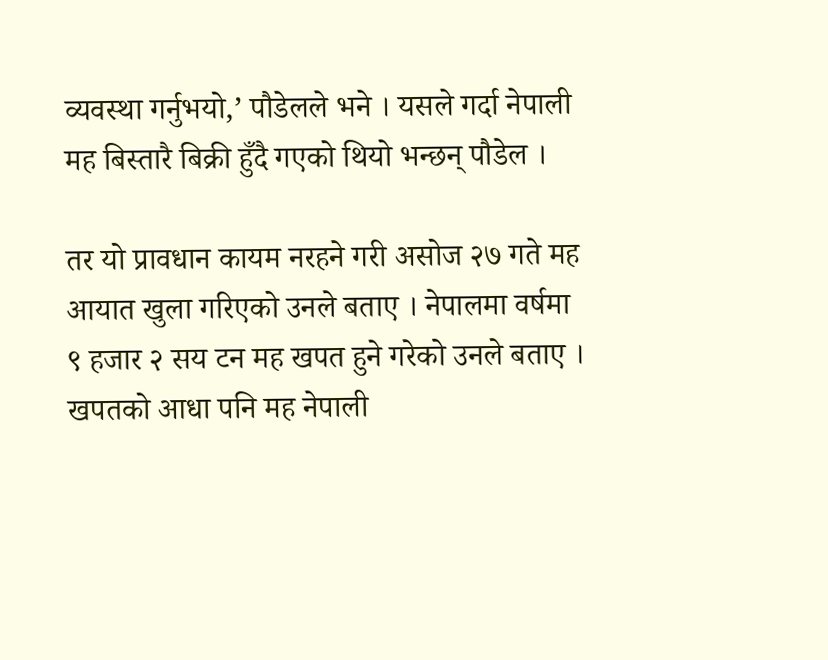व्यवस्था गर्नुभयो,’ पौडेलले भने । यसले गर्दा नेपाली मह बिस्तारै बिक्री हुँदै गएको थियो भन्छन् पौडेल ।

तर यो प्रावधान कायम नरहने गरी असोज २७ गते मह आयात खुला गरिएको उनले बताए । नेपालमा वर्षमा ९ हजार २ सय टन मह खपत हुने गरेको उनले बताए । खपतको आधा पनि मह नेपाली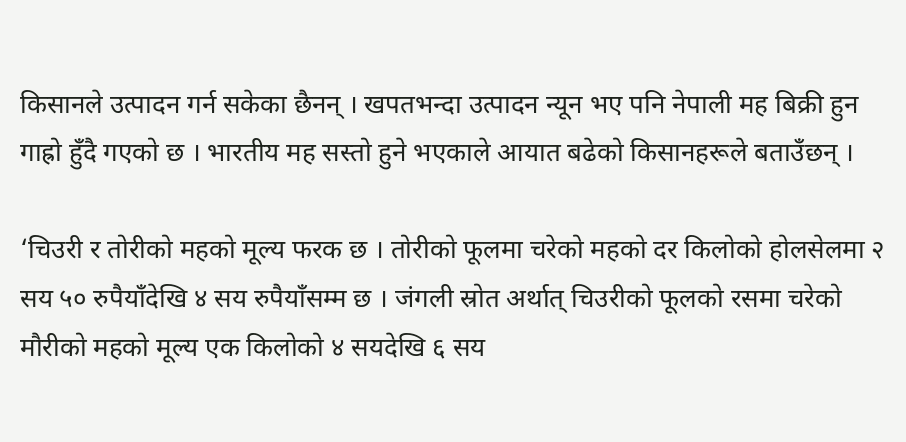किसानले उत्पादन गर्न सकेका छैनन् । खपतभन्दा उत्पादन न्यून भए पनि नेपाली मह बिक्री हुन गाह्रो हुँदै गएको छ । भारतीय मह सस्तो हुने भएकाले आयात बढेको किसानहरूले बताउँछन् ।

‘चिउरी र तोरीको महको मूल्य फरक छ । तोरीको फूलमा चरेको महको दर किलोको होलसेलमा २ सय ५० रुपैयाँदेखि ४ सय रुपैयाँसम्म छ । जंगली स्रोत अर्थात् चिउरीको फूलको रसमा चरेको मौरीको महको मूल्य एक किलोको ४ सयदेखि ६ सय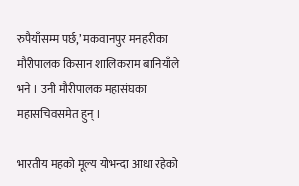रुपैयाँसम्म पर्छ,’ मकवानपुर मनहरीका मौरीपालक किसान शालिकराम बानियाँले भने । उनी मौरीपालक महासंघका महासचिवसमेत हुन् ।

भारतीय महको मूल्य योभन्दा आधा रहेको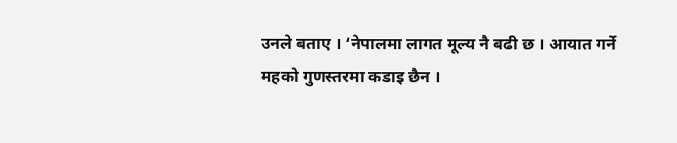उनले बताए । ‘नेपालमा लागत मूल्य नै बढी छ । आयात गर्ने महको गुणस्तरमा कडाइ छैन ।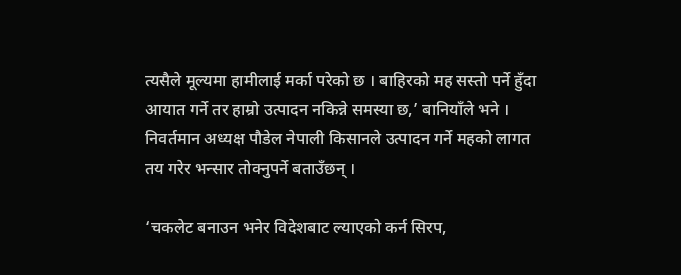त्यसैले मूल्यमा हामीलाई मर्का परेको छ । बाहिरको मह सस्तो पर्ने हुँदा आयात गर्ने तर हाम्रो उत्पादन नकिन्ने समस्या छ,’ बानियाँले भने । निवर्तमान अध्यक्ष पौडेल नेपाली किसानले उत्पादन गर्ने महको लागत तय गरेर भन्सार तोक्नुपर्ने बताउँछन् ।

‘चकलेट बनाउन भनेर विदेशबाट ल्याएको कर्न सिरप,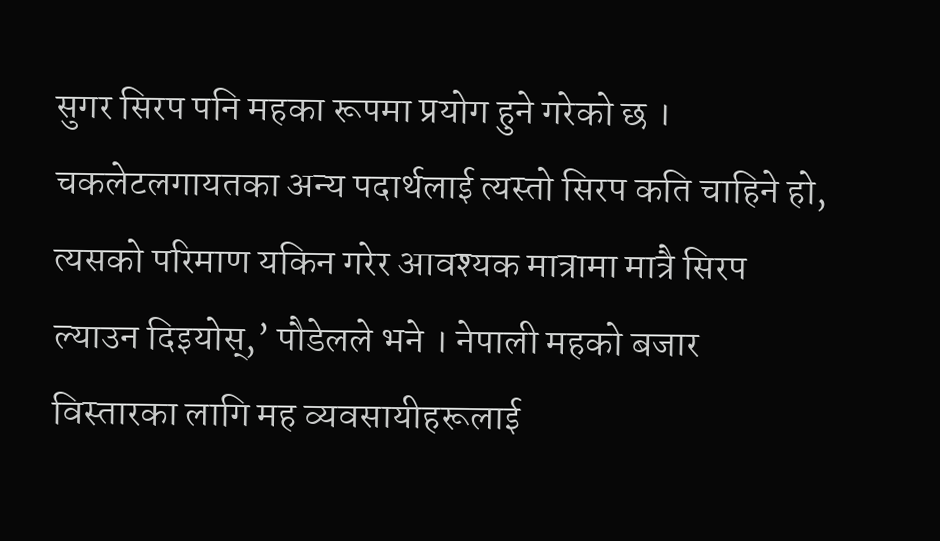सुगर सिरप पनि महका रूपमा प्रयोग हुने गरेको छ । चकलेटलगायतका अन्य पदार्थलाई त्यस्तो सिरप कति चाहिने हो, त्यसको परिमाण यकिन गरेर आवश्यक मात्रामा मात्रै सिरप ल्याउन दिइयोस्,’ पौडेलले भने । नेपाली महको बजार विस्तारका लागि मह व्यवसायीहरूलाई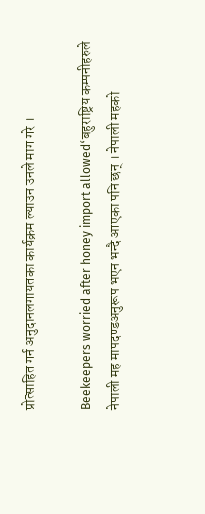प्रोत्साहित गर्न अनुदानलगायतका कार्यक्रम ल्याउन उनले माग गरे ।

Beekeepers worried after honey import allowed‘बहुराष्ट्रिय कम्पनीहरुले नेपाली मह मापदण्डअनुरूप भएन भन्दै आएका पनि छन् । नेपाली महको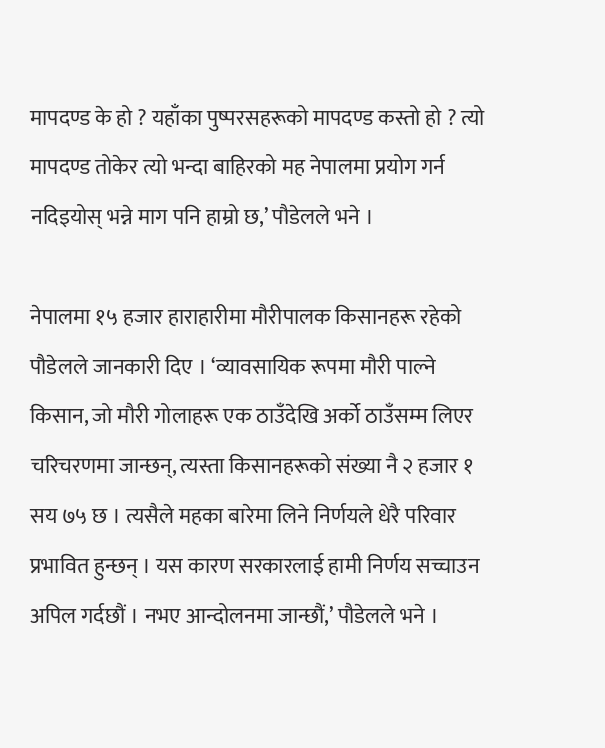मापदण्ड के हो ? यहाँका पुष्परसहरूको मापदण्ड कस्तो हो ? त्यो मापदण्ड तोकेर त्यो भन्दा बाहिरको मह नेपालमा प्रयोग गर्न नदिइयोस् भन्ने माग पनि हाम्रो छ,’ पौडेलले भने ।

नेपालमा १५ हजार हाराहारीमा मौरीपालक किसानहरू रहेको पौडेलले जानकारी दिए । ‘व्यावसायिक रूपमा मौरी पाल्ने किसान, जो मौरी गोलाहरू एक ठाउँदेखि अर्को ठाउँसम्म लिएर चरिचरणमा जान्छन्, त्यस्ता किसानहरूको संख्या नै २ हजार १ सय ७५ छ । त्यसैले महका बारेमा लिने निर्णयले धेरै परिवार प्रभावित हुन्छन् । यस कारण सरकारलाई हामी निर्णय सच्चाउन अपिल गर्दछौं । नभए आन्दोलनमा जान्छौं,’ पौडेलले भने ।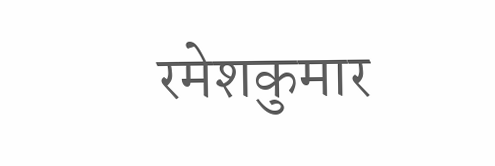रमेशकुमार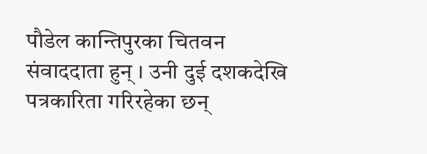पौडेल कान्तिपुरका चितवन संवाददाता हुन् । उनी दुई दशकदेखि पत्रकारिता गरिरहेका छन्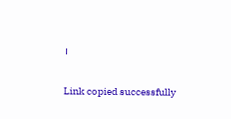।

Link copied successfully